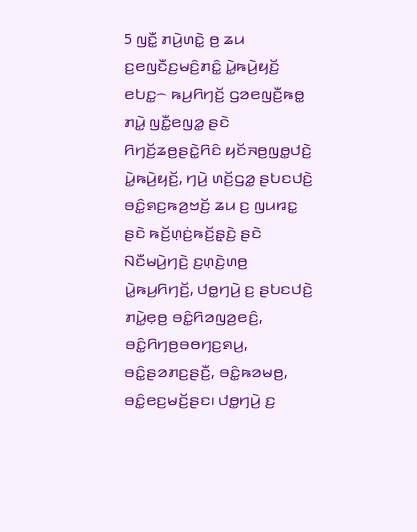5 ꤜꤢꤪ꤭ ꤊꤣꤧ꤬ꤛꤢꤧ꤭ ꤥ꤬ ꤘꤣ ꤢ꤬ꤕꤜꤢꤪꤢ꤬ꤗꤢꤨ꤬ꤊꤢꤨ꤭ ꤣꤧ꤭ꤒꤣꤧ꤬ꤟꤢꤩ꤬ ꤕꤝꤢ꤭꤮ ꤒꤣ꤬ꤖꤚꤢꤩ꤬ ꤞꤤꤕꤜꤢꤪ꤬ꤒꤥ꤭ ꤊꤣꤧ꤭ ꤜꤢꤪ꤭ꤕꤜꤤ꤭ ꤔꤢꤧ ꤖꤚꤢꤩ꤬ꤘꤥ꤬ꤔꤢꤧ꤭ꤖꤢꤨ ꤟꤢꤩꤏꤥ꤬ꤜꤥ꤭ꤓꤢꤧ꤬ ꤣꤧ꤭ꤒꤣꤧ꤬ꤟꤢꤩ꤬, ꤚꤣꤧ꤬ ꤛꤢꤩ꤬ꤞꤤ꤭ ꤔꤝꤢꤓꤢꤧ꤬ ꤋꤢꤨ꤭ꤎꤢ꤬ꤒꤤ꤬ꤠꤢꤩ꤬ ꤘꤣ ꤢ꤬ ꤜꤣꤙꤢ꤭ ꤔꤢꤧ ꤒꤢꤩ꤬ꤛ꤫ꤢꤦ꤬ꤒꤢꤩ꤬ꤔ꤫ꤢꤧ꤬ ꤔꤢꤧ ꤡꤢꤪꤗꤣꤧ꤬ꤚꤢꤧ꤬ ꤢ꤬ꤛ꤫ꤢꤧ꤬ꤛꤥ꤬ ꤣꤧ꤭ꤒꤣ꤬ꤖꤚꤢꤩ꤬, ꤓꤥ꤭ꤚꤣꤧ꤬ ꤢ꤬ ꤔꤝꤢꤓꤢꤧ꤬ ꤊꤣꤧ꤭ꤕ꤫ꤥ꤬ ꤋꤢꤨ꤭ꤖꤤꤜꤤ꤬ꤕꤢꤨ꤬, ꤋꤢꤨ꤭ꤖꤚꤥ꤬ꤋꤥꤚꤢ꤬ꤎꤣ꤬, ꤋꤢꤨ꤭ꤔꤤꤊꤢ꤬ꤔꤢꤪ꤬, ꤋꤢꤨ꤭ꤒꤤꤗꤥ꤬, ꤋꤢꤨ꤭ꤕꤢ꤬ꤗꤢꤩ꤬ꤔꤢ꤯ ꤓꤥ꤭ꤚꤣꤧ꤬ ꤢ꤬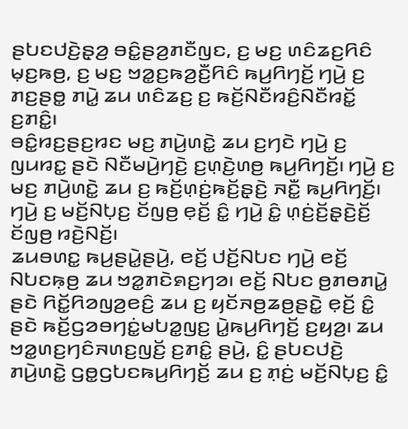ꤔꤝꤢꤓꤢꤧ꤬ꤔ꤫ꤤ꤬ ꤋꤢꤨ꤭ꤔꤤ꤬ꤊꤢꤪꤜꤢ, ꤢ꤬ ꤗꤢ꤬ ꤛꤢꤨꤘꤢ꤬ꤖꤢꤨ ꤗ꤫ꤢ꤬ꤒꤥ꤬, ꤢ꤬ ꤗꤢ꤬ ꤠꤤ꤭ꤢ꤬ꤒꤤ꤬ꤢꤪ꤬ꤖꤢꤨ ꤒꤣ꤬ꤖꤚꤢꤩ꤬ ꤚꤣꤧ꤬ ꤢ꤬ ꤊꤢ꤬ꤔꤥ꤭ ꤊꤣꤧ꤭ ꤘꤣ ꤛꤢꤨꤘꤢ꤬ ꤢ꤬ ꤒꤢꤩ꤬ꤡꤢꤪꤙꤢꤨ꤬ꤡꤢꤪꤙꤢꤩ꤭ ꤢ꤬ꤊꤢꤨ꤭꤯
ꤋꤢꤨ꤭ꤙꤢ꤬ꤔꤢ꤬ꤙꤢ ꤗꤢ꤬ ꤊꤣꤧ꤬ꤛꤢꤧ꤭ ꤘꤣ ꤢ꤬ꤚꤢꤧ ꤚꤣꤧ꤬ ꤢ꤬ ꤜꤣꤙꤢ꤭ ꤔꤢꤧ ꤡꤢꤪꤗꤣꤧ꤬ꤚꤢꤧ꤬ ꤢ꤬ꤛ꤫ꤢꤧ꤬ꤛꤥ꤬ ꤒꤣ꤬ꤖꤚꤢꤩ꤬꤯ ꤚꤣꤧ꤬ ꤢ꤬ ꤗꤢ꤬ ꤊꤣꤧ꤬ꤛꤢꤧ꤭ ꤘꤣ ꤢ꤬ ꤒꤢꤩ꤬ꤛ꤫ꤢꤦ꤬ꤒꤢꤩ꤬ꤔ꤫ꤢꤧ꤬ ꤏꤢꤪ꤭ ꤒꤣ꤬ꤖꤚꤢꤩ꤬꤯ ꤚꤣꤧ꤬ ꤢ꤬ ꤗꤢꤩ꤬ꤡꤝ꤫ꤢ꤬ ꤢꤩꤜꤥ꤬ ꤕ꤫ꤢꤩ꤬ ꤢꤨ꤭ ꤚꤣꤧ꤬ ꤢꤨ꤭ ꤛ꤫ꤢꤦ꤬ꤢꤩ꤬ꤔ꤫ꤢꤧ꤬ꤢꤩ꤬ ꤢꤩꤜꤥ꤬ ꤙꤢꤧ꤬ꤡꤢꤩ꤬꤯
ꤘꤣꤋꤛꤢ꤭ ꤒꤣ꤬ꤔꤣꤧ꤭ꤔꤣꤧ꤬, ꤕꤢꤩ꤬ ꤓꤢꤩ꤬ꤡꤝꤢ ꤚꤣꤧ꤬ ꤕꤢꤩ꤬ ꤡꤝꤢꤒ꤫ꤥ꤬ ꤘꤣ ꤠꤤ꤭ꤊꤢꤧꤎꤢ꤬ꤚꤤ꤯ ꤕꤢꤩ꤬ ꤡꤝꤢ ꤥ꤬ꤊꤥꤊꤣꤧ꤭ ꤔꤢꤧ ꤖꤢꤩ꤭ꤖꤤꤜꤤ꤬ꤕꤢꤨ꤬ ꤘꤣ ꤢ꤬ ꤟꤢꤩꤏꤥ꤬ꤘꤥ꤬ꤔꤢꤧ꤭ ꤕ꤫ꤢꤩ꤬ ꤢꤨ꤭ ꤔꤢꤧ ꤒꤢꤩ꤬ꤞꤤꤋꤚꤢꤦ꤭ꤗꤝꤤ꤭ꤜꤢ꤬ ꤣꤧ꤭ꤒꤣ꤬ꤖꤚꤢꤩ꤬ ꤢ꤬ꤟꤤ꤬꤯ ꤘꤣ ꤠꤤ꤭ꤛꤢ꤬ꤚꤢꤨꤏꤛꤢ꤬ꤜꤢꤩ꤬ ꤢ꤬ꤊꤢꤨ꤭ ꤔꤣꤧ꤬, ꤢꤨ꤭ ꤔꤝꤢꤓꤢꤧ꤬ ꤊꤣꤧ꤬ꤛꤢꤧ꤭ ꤞꤥ꤭ꤞꤝꤢꤒꤣ꤬ꤖꤚꤢꤩ꤬ ꤘꤣ ꤢ꤬ ꤊ꤫ꤢꤦ꤬ ꤗꤢꤩ꤬ꤡꤝ꤫ꤢ꤬ ꤢꤨ꤭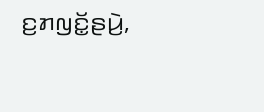ꤢ꤬ꤊꤜꤢꤩ꤭ꤔꤣꤧ꤬,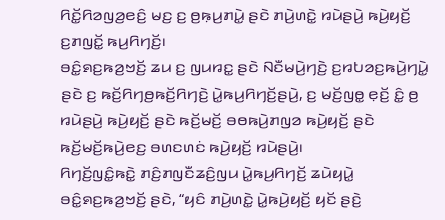ꤖꤢꤩ꤭ꤖꤤꤜꤤ꤬ꤕꤢꤨ꤬ ꤗꤢ꤬ ꤢ꤬ ꤥ꤬ꤒ꤫ꤣ꤬ꤊꤣꤧ꤭ ꤔꤢꤧ ꤊꤣꤧ꤬ꤛꤢꤧ꤭ ꤙꤣꤧꤔꤣꤧ꤬ ꤒꤣꤧ꤬ꤟꤢꤩ꤬ ꤢ꤬ꤊꤜꤢꤩ꤭ ꤒꤣ꤬ꤖꤚꤢꤩ꤬꤯
ꤋꤢꤨ꤭ꤎꤢ꤬ꤒꤤ꤬ꤠꤢꤩ꤬ ꤘꤣ ꤢ꤬ ꤜꤣꤙꤢ꤭ ꤔꤢꤧ ꤡꤢꤪꤗꤣꤧ꤬ꤚꤢꤧ꤬ ꤢ꤬ꤙꤝꤤꤢ꤬ꤒꤣꤧ꤬ꤚꤣꤧ꤭ ꤔꤢꤧ ꤢ꤬ ꤒꤢꤩ꤬ꤖꤚꤥ꤬ꤒꤢꤩ꤬ꤖꤚꤢꤧ꤬ ꤣꤧ꤭ꤒꤣ꤬ꤖꤚꤢꤩ꤬ꤔꤣꤧ꤬, ꤢ꤬ ꤗꤢꤩ꤬ꤜꤥ꤭ ꤕ꤫ꤢꤩ꤬ ꤢꤨ꤭ ꤥ꤬ ꤙꤣꤧꤔꤣꤧ꤬ ꤒꤣꤧ꤬ꤟꤢꤩ꤬ ꤔꤢꤧ ꤒꤢꤩ꤬ꤗꤢꤩ꤬ ꤋꤥꤒꤣꤧ꤬ꤊꤜꤤ ꤒꤣꤧ꤬ꤟꤢꤩ꤬ ꤔꤢꤧ ꤒꤢꤩ꤬ꤗꤢꤩ꤬ꤒꤣꤧ꤬ꤕꤢ꤬ ꤋꤛꤢꤛꤢꤦ ꤒꤣꤧ꤬ꤟꤢꤩ꤬ ꤙꤣꤧꤔꤣꤧ꤬꤯
ꤖꤚꤢꤩ꤬ꤜꤢꤨ꤭ꤒꤢꤧ꤭ ꤊꤢꤨ꤬ꤊꤜꤢꤪꤘꤢꤨ꤬ꤜꤣ ꤣꤧ꤭ꤒꤣ꤬ꤖꤚꤢꤩ꤬ ꤘꤣꤧꤟꤣꤧ꤭ ꤋꤢꤨ꤭ꤎꤢ꤬ꤒꤤ꤬ꤠꤢꤩ꤬ ꤔꤢꤧ, “ꤟꤢꤨ ꤊꤣꤧ꤬ꤛꤢꤧ꤭ ꤣꤧ꤭ꤒꤣꤧ꤬ꤟꤢꤩ꤬ ꤟꤢꤩ ꤔꤢꤧ꤬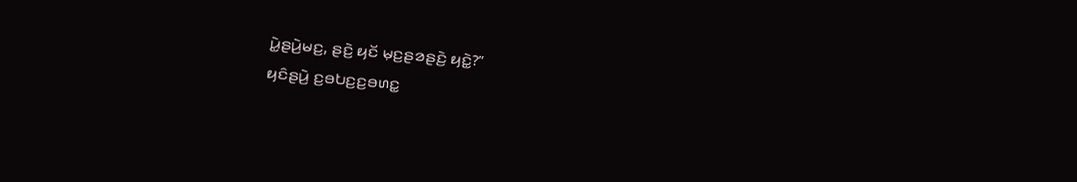ꤣꤧ꤭ꤔꤣꤧ꤬ꤗꤢ꤬, ꤔꤢꤧ꤬ ꤟꤢꤩ ꤗ꤫ꤢ꤬ꤔꤤꤔꤢꤧ꤬ ꤟꤢꤧ꤭?”
ꤟꤢꤨꤔꤣꤧ꤬ ꤢ꤬ꤋꤝꤢ꤬ꤢ꤬ꤋꤛꤢ꤭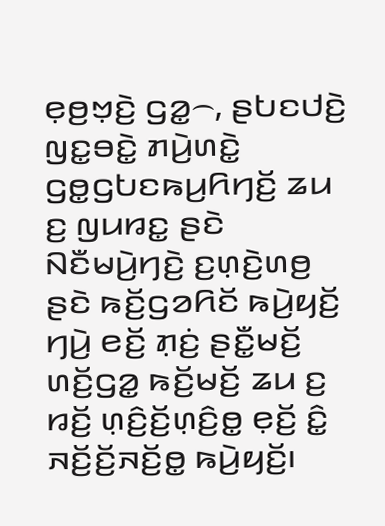ꤕ꤫ꤥ꤬ꤠ꤫ꤢꤧ꤬ ꤞꤤ꤭꤮, ꤔꤝꤢꤓꤢꤧ꤬ ꤜꤢ꤭ꤋꤢꤧ꤭ ꤊꤣꤧ꤬ꤛꤢꤧ꤭ ꤞꤥ꤭ꤞꤝꤢꤒꤣ꤬ꤖꤚꤢꤩ꤬ ꤘꤣ ꤢ꤬ ꤜꤣꤙꤢ꤭ ꤔꤢꤧ ꤡꤢꤪꤗꤣꤧ꤬ꤚꤢꤧ꤬ ꤢ꤬ꤛ꤫ꤢꤧ꤬ꤛꤥ꤬ ꤔꤢꤧ ꤒꤢꤩ꤬ꤞꤤꤖꤢꤩ ꤒꤣꤧ꤬ꤟꤢꤩ꤬ ꤚꤣꤧ꤬ ꤕꤢꤩ꤬ ꤊ꤫ꤢꤦ꤬ ꤔꤢꤪ꤭ꤗꤢꤩ꤬ ꤛꤢꤩ꤬ꤞꤤ꤭ ꤒꤢꤩ꤬ꤗꤢꤩ꤬ ꤘꤣ ꤢ꤬ ꤙꤢꤩ꤬ ꤛ꤫ꤢꤨ꤬ꤢꤩ꤬ꤛ꤫ꤢꤨ꤬ꤥ꤭ ꤕ꤫ꤢꤩ꤬ ꤢꤨ꤭ ꤏꤢꤩ꤬ꤢꤩ꤬ꤏꤢꤩ꤬ꤥ꤭ ꤒꤣꤧ꤬ꤟꤢꤩ꤬꤯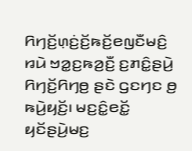ꤖꤚꤢꤩ꤬ꤛ꤫ꤢꤦ꤬ꤢꤩ꤬ꤒꤢꤩ꤬ꤕꤜꤢꤪꤗꤢꤨ꤬ ꤙꤣꤧ ꤠꤤ꤭ꤢ꤬ꤒꤤ꤬ꤢꤪ꤬ ꤢ꤬ꤊꤢꤨ꤭ꤔꤣꤧ꤬ ꤖꤚꤢꤩ꤬ꤖꤚꤥ꤬ ꤔꤢꤧ ꤞꤢꤚꤢ ꤥ꤬ ꤒꤣꤧ꤬ꤟꤢꤩ꤬꤯ ꤗꤢ꤬ꤢꤨ꤭ꤕꤢꤩ꤭ ꤟꤢꤩꤔꤣꤧ꤬ꤗꤢ꤬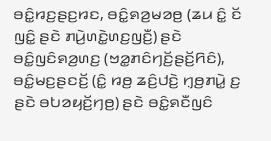ꤋꤢꤨ꤭ꤙꤢ꤬ꤔꤢ꤬ꤙꤢ, ꤋꤢꤨ꤭ꤎꤤ꤬ꤗꤤꤥ꤬ (ꤘꤣ ꤢꤨ꤭ ꤢꤩ ꤜꤢꤨ꤭ ꤔꤢꤧ ꤊꤣꤧ꤬ꤛꤢꤧ꤭ꤛꤢ꤬ꤜꤢꤪ꤬) ꤔꤢꤧ ꤋꤢꤨ꤭ꤜꤢꤨꤎꤤ꤬ꤛꤢ꤬ (ꤠꤤ꤭ꤊꤢꤨꤚꤢꤩ꤬ꤔꤢꤩ꤬ꤖꤢꤨ), ꤋꤢꤨ꤭ꤗꤢ꤬ꤔꤢꤢꤩ꤬ (ꤢꤨ꤭ ꤙꤥ꤬ ꤘꤢꤨ꤬ꤓꤢꤧ꤬ ꤚ꤫ꤥ꤬ꤊꤣꤧ꤭ ꤢ꤬ ꤔꤢꤧ ꤋꤝꤤꤟꤢꤩ꤬ꤚꤥ꤬) ꤔꤢꤧ ꤋꤢꤨ꤭ꤎꤢꤪꤜꤢꤨ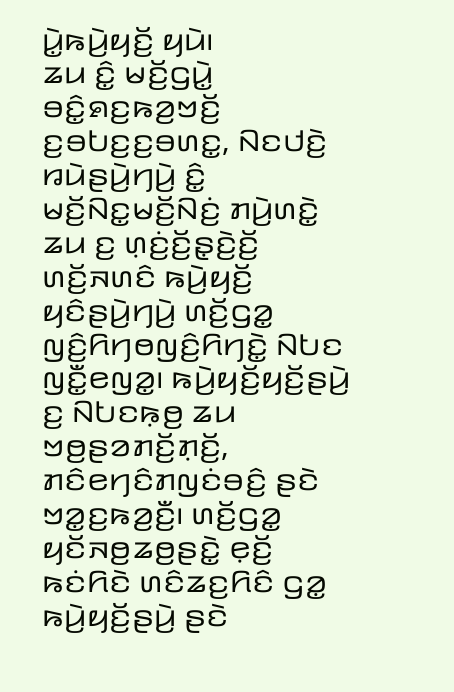ꤣꤧ꤭ꤒꤣꤧ꤬ꤟꤢꤩ꤬ ꤟꤣꤧ꤯
ꤘꤣ ꤢꤨ꤭ ꤗꤢꤩ꤬ꤞꤣꤧ꤭ ꤋꤢꤨ꤭ꤎꤢ꤬ꤒꤤ꤬ꤠꤢꤩ꤬ ꤢ꤬ꤋꤝꤢ꤬ꤢ꤬ꤋꤛꤢ꤭, ꤡꤢꤓꤢꤧ꤬ ꤙꤣꤧꤔꤣꤧ꤬ꤚꤣꤧ꤬ ꤢꤨ꤭ ꤗꤢꤩ꤬ꤡꤢ꤭ꤗꤢꤩ꤬ꤡꤢꤦ꤬ ꤊꤣꤧ꤬ꤛꤢꤧ꤭ ꤘꤣ ꤢ꤬ ꤛ꤫ꤢꤦ꤬ꤢꤩ꤬ꤔ꤫ꤢꤧ꤬ꤢꤩ꤬ ꤛꤢꤩ꤬ꤏꤛꤢꤨ ꤒꤣꤧ꤬ꤟꤢꤩ꤬ ꤟꤢꤨꤔꤣꤧ꤬ꤚꤣꤧ꤬ ꤛꤢꤩ꤬ꤞꤤ꤭ ꤜꤢꤨ꤬ꤖꤚꤥꤜꤢꤨ꤬ꤖꤚꤢꤧ꤭ ꤡꤝꤢ ꤜꤢꤪ꤭ꤕꤜꤤ꤭꤯ ꤒꤣꤧ꤬ꤟꤢꤩ꤬ꤟꤢꤩ꤬ꤔꤣꤧ꤬ ꤢ꤬ ꤡꤝꤢꤒ꤫ꤥ꤬ ꤘꤣ ꤠꤥ꤬ꤔꤤꤊꤢꤩ꤬ꤊ꤫ꤢꤩ꤬, ꤊꤢꤨꤕꤚꤢꤨꤊꤜꤢꤦꤋꤢꤨ꤬ ꤔꤢꤧ ꤠꤤ꤭ꤢ꤬ꤒꤤ꤬ꤢꤪ꤬꤯ ꤛꤢꤩ꤬ꤞꤤ꤭ ꤟꤢꤩꤏꤥ꤬ꤘꤥ꤬ꤔꤢꤧ꤭ ꤕ꤫ꤢꤩ꤬ ꤒꤢꤦꤖꤢꤧ ꤛꤢꤨꤘꤢ꤬ꤖꤢꤨ ꤞꤤ꤭ ꤒꤣꤧ꤬ꤟꤢꤩ꤬ꤔꤣꤧ꤬ ꤔꤢꤧ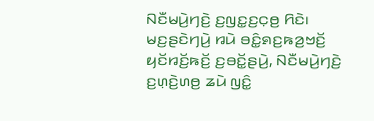ꤡꤢꤪꤗꤣꤧ꤬ꤚꤢꤧ꤬ ꤢ꤬ꤜꤢ꤭ꤢ꤬ꤍ꤫ꤥ꤬ ꤖꤢꤧ꤯
ꤗꤢ꤬ꤔꤢꤧꤚꤣꤧ꤬ ꤙꤣꤧ ꤋꤢꤨ꤭ꤎꤢ꤬ꤒꤤ꤬ꤠꤢꤩ꤬ ꤟꤢꤩꤙꤢꤩ꤬ꤒꤢꤩ꤬ ꤢ꤬ꤋꤢꤩ꤭ꤔꤣꤧ꤬, ꤡꤢꤪꤗꤣꤧ꤬ꤚꤢꤧ꤬ ꤢ꤬ꤛ꤫ꤢꤧ꤬ꤛꤥ꤬ ꤘꤣꤧ ꤜꤢꤨ꤭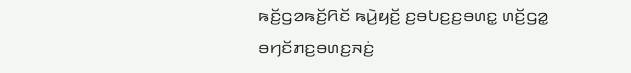ꤒꤢꤩ꤬ꤞꤤꤒꤢꤩ꤬ꤖꤢꤩ ꤒꤣꤧ꤬ꤟꤢꤩ꤬ ꤢ꤬ꤋꤝꤢ꤬ꤢ꤬ꤋꤛꤢ꤭ ꤛꤢꤩ꤬ꤞꤤ꤭ ꤋꤚꤢꤩꤊꤢ꤬ꤋꤛꤢ꤬ꤏꤢꤦ꤬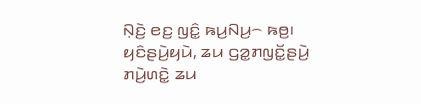ꤡ꤫ꤢꤧ꤬ ꤕꤢ꤬ ꤜꤢꤨ꤭ ꤒꤣ꤬ꤡꤣ꤬꤮ ꤒꤥ꤬꤯
ꤟꤢꤨꤔꤣꤧ꤬ꤟꤣꤧ, ꤘꤣ ꤞꤤ꤭ꤊꤜꤢꤩ꤭ꤔꤣꤧ꤬ ꤊꤣꤧ꤬ꤛꤢꤧ꤭ ꤘꤣ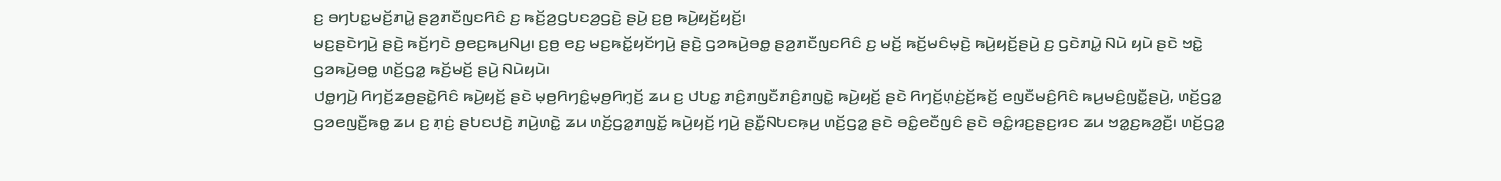ꤢ꤬ ꤋꤚꤝꤢ꤭ꤗꤢꤩ꤬ꤊꤣꤧ꤭ ꤔꤤ꤬ꤊꤢꤪꤜꤢꤖꤢꤨ ꤢ꤬ ꤒꤢꤩ꤬ꤤ꤬ꤞꤝꤢꤤ꤬ꤞꤢꤧ꤬ ꤔꤣꤧ꤬ ꤢ꤬ꤥ꤬ ꤒꤣꤧ꤬ꤟꤢꤩ꤬ꤟꤢꤩ꤬꤯
ꤗꤢ꤬ꤔꤢꤧꤚꤣꤧ꤬ ꤔꤢꤧ꤬ ꤒꤢꤩ꤬ꤚꤢꤧ ꤥ꤬ꤕꤢ꤬ꤒꤣ꤬ꤡꤣ꤬꤯ ꤢ꤬ꤥ꤬ ꤕꤢ꤬ ꤗꤢ꤬ꤒꤢꤩ꤭ꤟꤢꤩꤚꤣꤧ꤬ ꤔꤢꤧ꤬ ꤞꤤꤒꤣꤧ꤬ꤋꤥ꤭ ꤔꤤ꤬ꤊꤢꤪꤜꤢꤖꤢꤨ ꤢ꤬ ꤗꤢꤩ꤬ ꤒꤢꤩ꤬ꤗꤢꤨꤗ꤫ꤢꤧ꤬ ꤒꤣꤧ꤬ꤟꤢꤩ꤬ꤔꤣꤧ꤬ ꤢ꤬ ꤞꤢꤧꤊꤣꤧ꤭ ꤡꤣꤧ ꤟꤣꤧ ꤔꤢꤧ ꤠꤢꤧ꤭ ꤞꤤꤒꤣꤧ꤬ꤋꤥ꤭ ꤛꤢꤩ꤬ꤞꤤ꤭ ꤒꤢꤩ꤬ꤗꤢꤩ꤬ ꤔꤣꤧ꤬ ꤡꤣꤧꤟꤣꤧ꤯
ꤓꤥ꤭ꤚꤣꤧ꤬ ꤖꤚꤢꤩ꤬ꤘꤥ꤬ꤔꤢꤧ꤭ꤖꤢꤨ ꤒꤣꤧ꤬ꤟꤢꤩ꤬ ꤔꤢꤧ ꤗ꤫ꤥ꤬ꤖꤚꤢꤨ꤭ꤗ꤫ꤥ꤬ꤖꤚ꤫ꤢꤩ꤬ ꤘꤣ ꤢ꤬ ꤓꤝꤢ꤭ ꤊꤢꤨ꤬ꤊꤜꤢꤪꤊꤢꤨ꤬ꤊꤜꤢꤧ꤭ ꤒꤣꤧ꤬ꤟꤢꤩ꤬ ꤔꤢꤧ ꤖꤚꤢꤩ꤬ꤛ꤫ꤢꤦ꤬ꤢꤩ꤬ꤒꤢꤩ꤬ ꤕꤜꤢꤪꤗꤢꤨ꤬ꤖꤢꤨ ꤒꤣ꤬ꤗꤢꤨ꤬ꤜꤢꤪ꤭ꤔꤣꤧ꤬, ꤛꤢꤩ꤬ꤞꤤ꤭ ꤞꤤꤕꤜꤢꤪ꤬ꤒꤥ꤭ ꤘꤣ ꤢ꤬ ꤊ꤫ꤢꤦ꤬ ꤔꤝꤢꤓꤢꤧ꤬ ꤊꤣꤧ꤬ꤛꤢꤧ꤭ ꤘꤣ ꤛꤢꤩ꤬ꤞꤤ꤭ꤊꤜꤢꤩ꤭ ꤒꤣꤧ꤬ꤟꤢꤩ꤬ ꤚꤣꤧ꤬ ꤔꤢꤪ꤭ꤡꤝꤢꤒ꤫ꤣ꤬ ꤛꤢꤩ꤬ꤞꤤ꤭ ꤔꤢꤧ ꤋꤢꤨ꤭ꤕꤢꤪꤜꤢꤨ ꤔꤢꤧ ꤋꤢꤨ꤭ꤙꤢ꤬ꤔꤢ꤬ꤙꤢ ꤘꤣ ꤠꤤ꤭ꤢ꤬ꤒꤤ꤬ꤢꤪ꤬꤯ ꤛꤢꤩ꤬ꤞꤤ꤭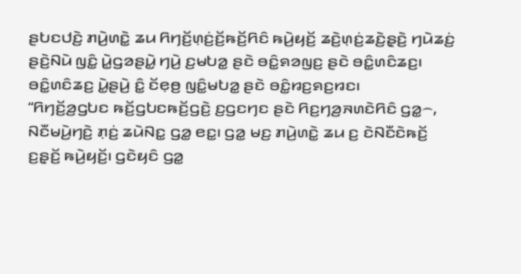ꤔꤝꤢꤓꤢꤧ꤬ ꤊꤣꤧ꤬ꤛꤢꤧ꤭ ꤘꤣ ꤖꤚꤢꤩ꤬ꤛ꤫ꤢꤦ꤬ꤢꤩ꤬ꤒꤢꤩ꤬ꤖꤢꤨ ꤒꤣꤧ꤬ꤟꤢꤩ꤬ ꤘꤢꤧ꤬ꤛ꤫ꤢꤦ꤬ꤘꤢꤧ꤬ꤔ꤫ꤢꤧ꤬ ꤚꤣꤧꤘꤢꤦ꤬ ꤔꤢꤧ꤬ꤡꤣꤧ ꤜꤢꤨ꤭ ꤣꤧ꤭ꤞꤤꤔꤣꤧ꤭ ꤚꤣꤧ꤬ ꤢ꤬ꤗꤝꤤ꤭ ꤔꤢꤧ ꤋꤢꤨ꤭ꤎꤤꤜꤢ꤬ ꤔꤢꤧ ꤋꤢꤨ꤭ꤛꤢꤨꤘꤢ꤬꤯ ꤋꤢꤨ꤭ꤛꤢꤨꤘꤢ꤬ ꤣꤧ꤭ꤔꤣꤧ꤬ ꤢꤨ꤭ ꤢꤩꤕ꤫ꤥ꤬ ꤜꤢꤨ꤭ꤗꤝꤤ꤭ ꤔꤢꤧ ꤋꤢꤨ꤭ꤙꤢ꤬ꤎꤢ꤬ꤙꤢ꤯
“ꤖꤚꤢꤩ꤬ꤤ꤬ꤞꤝꤢ ꤒꤢꤩ꤬ꤞꤝꤢꤒꤢꤩ꤬ꤞꤢꤧ꤬ ꤢ꤬ꤞꤢꤚꤢ ꤔꤢꤧ ꤖꤢ꤬ꤚꤤ꤬ꤏꤛꤢꤧꤖꤢꤨ ꤞꤤ꤭꤮, ꤡꤢꤪꤗꤣꤧ꤬ꤚꤢꤧ꤬ ꤊ꤫ꤢꤦ꤬ ꤘꤣꤧꤡꤢ꤭ ꤞꤤ꤭ ꤕꤢ꤭꤯ ꤞꤤ꤭ ꤗꤢ꤬ ꤊꤣꤧ꤬ꤛꤢꤧ꤭ ꤘꤣ ꤢ꤬ ꤢꤧꤡꤢꤪꤢꤧꤒꤢꤩ꤬ ꤢ꤬ꤔ꤫ꤢꤩ꤬ ꤒꤣꤧ꤬ꤟꤢꤩ꤬꤯ ꤞꤢꤧꤟꤢꤨ ꤞꤤ꤭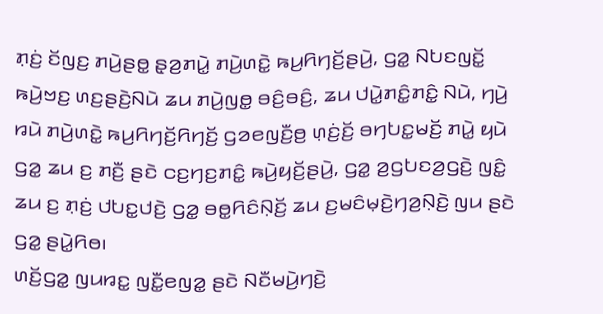ꤊ꤫ꤢꤦ꤬ ꤢꤩꤜꤢ꤬ ꤊꤣꤧ꤬ꤔꤥ꤭ ꤔ꤫ꤤ꤬ꤊꤣꤧ꤭ ꤊꤣꤧ꤬ꤛꤢꤧ꤭ ꤒꤣ꤬ꤖꤚꤢꤩ꤬ꤔꤣꤧ꤬, ꤞꤤ꤭ ꤡꤝꤢꤜꤢꤩ꤭ ꤒꤣꤧ꤬ꤠꤢ꤬ ꤛꤢ꤬ꤔꤢꤧ꤬ꤡꤣꤧ ꤘꤣ ꤊꤣꤧ꤬ꤜꤥ꤭ ꤋꤢꤨ꤬ꤋꤢꤨ꤬, ꤘꤣ ꤓꤣꤧ꤭ꤊꤢꤨ꤭ꤊꤢꤨ꤭ ꤡꤣꤧ, ꤚꤣꤧ꤬ ꤙꤣꤧ ꤊꤣꤧ꤬ꤛꤢꤧ꤭ ꤒꤣ꤬ꤖꤚꤢꤩ꤬ꤖꤚꤢꤩ꤬ ꤞꤤꤕꤜꤢꤪ꤬ꤥ꤬ ꤛ꤫ꤢꤦ꤬ꤢꤩ꤬ ꤋꤚꤝꤢ꤭ꤗꤢꤩ꤬ ꤊꤣꤧ꤭ ꤟꤣꤧ ꤞꤤ꤭ ꤘꤣ ꤢ꤬ ꤊꤢꤪ꤬ ꤔꤢꤧ ꤍꤢ꤬ꤚꤢ꤬ꤊꤢꤨ꤭ ꤒꤣꤧ꤬ꤟꤢꤩ꤬ꤔꤣꤧ꤬, ꤞꤤ꤭ ꤤ꤬ꤞꤝꤢꤤ꤬ꤞꤢꤧ꤬ ꤜꤢꤨ꤭ ꤘꤣ ꤢ꤬ ꤊ꤫ꤢꤦ꤬ ꤓꤝꤢ꤭ꤓꤢꤧ꤬ ꤞꤤ꤭ ꤋꤥ꤭ꤖꤢꤨꤡ꤫ꤢꤩ꤬ ꤘꤣ ꤢ꤬ꤗꤢꤨꤗ꤫ꤢꤧ꤬ꤚꤤ꤬ꤡ꤫ꤢꤧ꤬ ꤜꤣ ꤔꤢꤧ ꤞꤤ꤭ ꤔꤣꤧ꤭ꤖꤥ꤯
ꤛꤢꤩ꤬ꤞꤤ꤭ ꤜꤣꤙꤢ꤭ ꤜꤢꤪ꤭ꤕꤜꤤ꤭ ꤔꤢꤧ ꤡꤢꤪꤗꤣꤧ꤬ꤚꤢꤧ꤬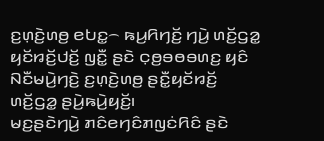ꤢ꤬ꤛ꤫ꤢꤧ꤬ꤛꤥ꤬ ꤕꤝꤢ꤭꤮ ꤒꤣ꤬ꤖꤚꤢꤩ꤬ ꤚꤣꤧ꤬ ꤛꤢꤩ꤬ꤞꤤ꤭ ꤟꤢꤩꤙꤢꤩ꤬ꤓꤢꤩ꤬ ꤜꤢꤪ꤭ ꤔꤢꤧ ꤍ꤫ꤥ꤬ꤋꤥꤋꤛꤢ꤬ ꤟꤢꤨ ꤡꤢꤪꤗꤣꤧ꤬ꤚꤢꤧ꤬ ꤢ꤬ꤛ꤫ꤢꤧ꤬ꤛꤥ꤬ ꤔꤢꤪ꤭ꤟꤢꤩꤙꤢꤩ꤬ ꤛꤢꤩ꤬ꤞꤤ꤭ ꤔꤣꤧ꤬ꤒꤣꤧ꤬ꤟꤢꤩ꤬꤯
ꤗꤢ꤬ꤔꤢꤧꤚꤣꤧ꤬ ꤊꤢꤨꤕꤚꤢꤨꤊꤜꤢꤦꤖꤢꤨ ꤔꤢꤧ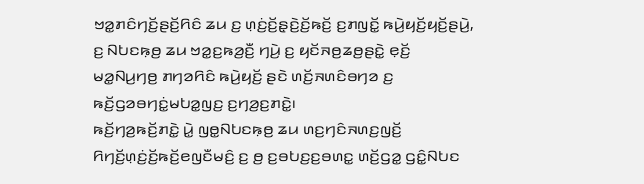ꤠꤤ꤭ꤊꤢꤨꤚꤢꤩ꤬ꤔꤢꤩ꤬ꤖꤢꤨ ꤘꤣ ꤢ꤬ ꤛ꤫ꤢꤦ꤬ꤢꤩ꤬ꤔ꤫ꤢꤧ꤬ꤢꤩ꤬ꤒꤢꤩ꤬ ꤢ꤬ꤊꤜꤢꤩ꤭ ꤒꤣꤧ꤬ꤟꤢꤩ꤬ꤟꤢꤩ꤬ꤔꤣꤧ꤬, ꤢ꤬ ꤡꤝꤢꤒ꤫ꤥ꤬ ꤘꤣ ꤠꤤ꤭ꤢ꤬ꤒꤤ꤬ꤢꤪ꤬ ꤚꤣꤧ꤬ ꤢ꤬ ꤟꤢꤩꤏꤥ꤬ꤘꤥ꤬ꤔꤢꤧ꤭ ꤕ꤫ꤢꤩ꤬ ꤗꤤ꤭ꤡꤣ꤬ꤚꤥ꤬ ꤊꤚꤤꤖꤢꤨ ꤒꤣꤧ꤬ꤟꤢꤩ꤬ ꤔꤢꤧ ꤛꤢꤩ꤬ꤏꤛꤢꤨꤋꤚꤤ ꤢ꤬ ꤒꤢꤩ꤬ꤞꤤꤋꤚꤢꤦ꤭ꤗꤝꤤ꤭ꤜꤢ꤬ ꤢ꤬ꤚꤤ꤬ꤢ꤬ꤊꤢꤧ꤭꤯
ꤒꤢꤩ꤬ꤚꤤ꤬ꤒꤢꤩ꤬ꤊꤢꤧ꤭ ꤣꤧ꤭ ꤜꤥ꤭ꤡꤝꤢꤒ꤫ꤥ꤬ ꤘꤣ ꤛꤢ꤬ꤚꤢꤨꤏꤛꤢ꤬ꤜꤢꤩ꤬ ꤖꤚꤢꤩ꤬ꤛ꤫ꤢꤦ꤬ꤢꤩ꤬ꤒꤢꤩ꤬ꤕꤜꤢꤪꤗꤢꤨ꤬ ꤢ꤬ ꤥ꤬ ꤢ꤬ꤋꤝꤢ꤬ꤢ꤬ꤋꤛꤢ꤭ ꤛꤢꤩ꤬ꤞꤤ꤭ ꤞꤢꤨ꤭ꤡꤝꤢ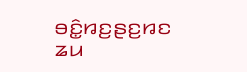ꤋꤢꤨ꤭ꤙꤢ꤬ꤔꤢ꤬ꤙꤢ ꤘꤣ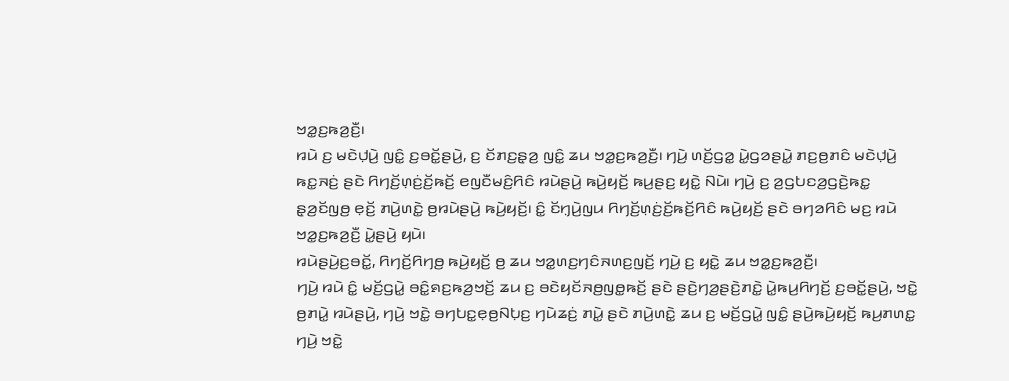ꤠꤤ꤭ꤢ꤬ꤒꤤ꤬ꤢꤪ꤬꤯
ꤙꤣꤧ ꤢ꤬ ꤗꤢꤧꤓ꤫ꤣꤧ꤬ ꤜꤢꤨ꤭ ꤢ꤬ꤋꤢꤩ꤭ꤔꤣꤧ꤬, ꤢ꤬ ꤢꤩꤊꤢ꤬ꤔ꤫ꤤ꤬ ꤜꤢꤨ꤭ ꤘꤣ ꤠꤤ꤭ꤢ꤬ꤒꤤ꤬ꤢꤪ꤬꤯ ꤚꤣꤧ꤬ ꤛꤢꤩ꤬ꤞꤤ꤭ ꤣꤧ꤭ꤞꤤꤔꤣꤧ꤭ ꤊꤢ꤬ꤥ꤬ꤊꤢꤨ ꤗꤢꤧꤓ꤫ꤣꤧ꤬ ꤒꤢ꤭ꤏꤢꤦ꤬ ꤔꤢꤧ ꤖꤚꤢꤩ꤬ꤛ꤫ꤢꤦ꤬ꤢꤩ꤬ꤒꤢꤩ꤬ ꤕꤜꤢꤪꤗꤢꤨ꤬ꤖꤢꤨ ꤙꤣꤧꤔꤣꤧ꤬ ꤒꤣꤧ꤬ꤟꤢꤩ꤬ ꤒꤣ꤬ꤔꤢ꤬ ꤟꤢꤧ꤭ ꤡꤣꤧ꤯ ꤚꤣꤧ꤬ ꤢ꤬ ꤤ꤬ꤞꤝꤢꤤ꤬ꤞꤢꤧ꤬ꤒꤢ꤭ ꤔ꤫ꤤ꤬ꤢꤩꤜꤥ꤬ ꤕ꤫ꤢꤩ꤬ ꤊꤣꤧ꤬ꤛꤢꤧ꤭ ꤥ꤬ꤙꤣꤧꤔꤣꤧ꤬ ꤒꤣꤧ꤬ꤟꤢꤩ꤬꤯ ꤢꤨ꤭ ꤢꤩꤚ꤫ꤣꤧ꤬ꤜꤣ ꤖꤚꤢꤩ꤬ꤛ꤫ꤢꤦ꤬ꤢꤩ꤬ꤒꤢꤩ꤬ꤖꤢꤨ ꤒꤣꤧ꤬ꤟꤢꤩ꤬ ꤔꤢꤧ ꤋꤚꤤꤖꤢꤨ ꤗꤢ꤬ ꤙꤣꤧ ꤠꤤ꤭ꤢ꤬ꤒꤤ꤬ꤢꤪ꤬ ꤣꤧ꤭ꤔꤣꤧ꤬ ꤟꤣꤧ꤯
ꤙꤣꤧꤔꤣꤧ꤬ꤢ꤬ꤋꤢꤩ꤭, ꤖꤚꤢꤩ꤬ꤖꤚꤥ꤬ ꤒꤣꤧ꤬ꤟꤢꤩ꤬ ꤥ꤬ ꤘꤣ ꤠꤤ꤭ꤛꤢ꤬ꤚꤢꤨꤏꤛꤢ꤬ꤜꤢꤩ꤬ ꤚꤣꤧ꤬ ꤢ꤬ ꤟꤢꤧ꤭ ꤘꤣ ꤠꤤ꤭ꤢ꤬ꤒꤤ꤬ꤢꤪ꤬꤯
ꤚꤣꤧ꤬ ꤙꤣꤧ ꤢꤨ꤭ ꤗꤢꤩ꤬ꤞꤣꤧ꤭ ꤋꤢꤨ꤭ꤎꤢ꤬ꤒꤤ꤬ꤠꤢꤩ꤬ ꤘꤣ ꤢ꤬ ꤋꤢꤧꤟꤢꤩꤏꤥ꤬ꤜꤥ꤭ꤒꤢꤩ꤬ ꤔꤢꤧ ꤔꤢꤧ꤬ꤚꤤ꤬ꤔꤢꤧ꤬ꤊꤢꤧ꤭ ꤣꤧ꤭ꤒꤣ꤬ꤖꤚꤢꤩ꤬ ꤢ꤬ꤋꤢꤩ꤭ꤔꤣꤧ꤬, ꤠꤢꤧ꤭ ꤥ꤬ꤊꤣꤧ꤭ ꤙꤣꤧꤔꤣꤧ꤬, ꤚꤣꤧ꤬ ꤠꤢꤧ꤭ ꤋꤚꤝꤢ꤭ꤕ꤫ꤥ꤬ꤡꤝ꤫ꤢ꤬ ꤚꤣꤧꤘꤢꤦ꤬ ꤊꤣꤧ꤭ ꤔꤢꤧ ꤊꤣꤧ꤬ꤛꤢꤧ꤭ ꤘꤣ ꤢ꤬ ꤗꤢꤩ꤬ꤞꤣꤧ꤭ ꤜꤢꤨ꤭ ꤔꤣꤧ꤬ꤒꤣꤧ꤬ꤟꤢꤩ꤬ ꤒꤣ꤬ꤊꤛꤢ꤭ ꤚꤣꤧ꤬ ꤠꤢꤧ꤭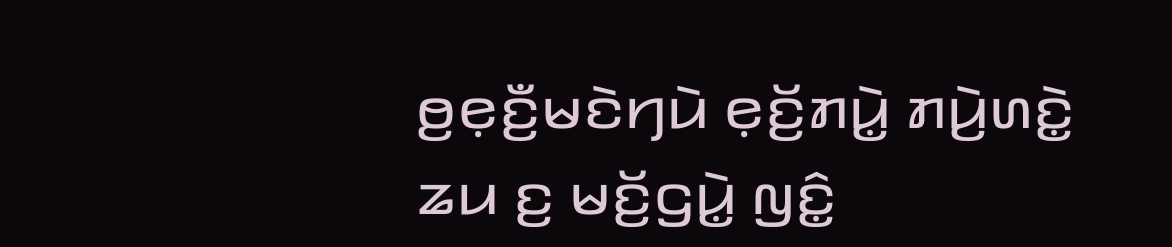ꤥ꤬ꤕ꤫ꤢꤪ꤬ꤗꤢꤧꤚꤣꤧ ꤕ꤫ꤢꤩ꤬ꤊꤣꤧ꤭ ꤊꤣꤧ꤬ꤛꤢꤧ꤭ ꤘꤣ ꤢ꤬ ꤗꤢꤩ꤬ꤞꤣꤧ꤭ ꤜꤢꤨ꤭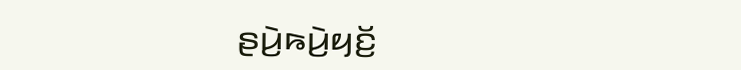ꤔꤣꤧ꤬ꤒꤣꤧ꤬ꤟꤢꤩ꤬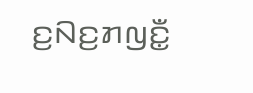ꤢ꤬ꤡꤢ꤬ꤊꤜꤢꤪ꤭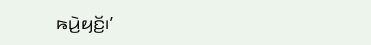ꤒꤣꤧ꤬ꤟꤢꤩ꤬꤯’